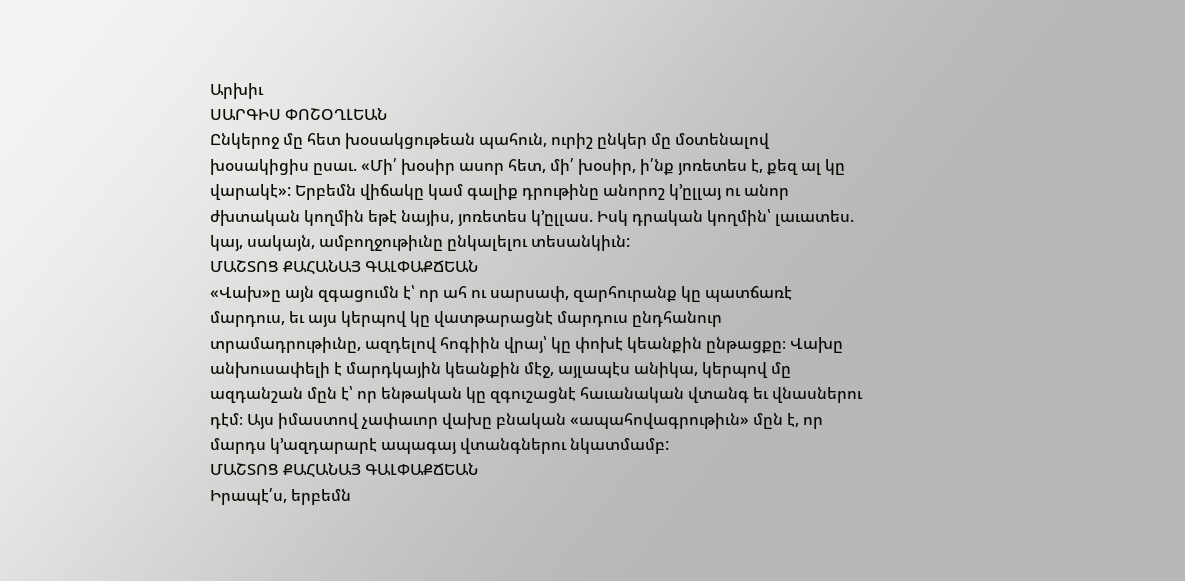Արխիւ
ՍԱՐԳԻՍ ՓՈՇՕՂԼԵԱՆ
Ընկերոջ մը հետ խօսակցութեան պահուն, ուրիշ ընկեր մը մօտենալով խօսակիցիս ըսաւ. «Մի՛ խօսիր ասոր հետ, մի՛ խօսիր, ի՛նք յոռետես է, քեզ ալ կը վարակէ»: Երբեմն վիճակը կամ գալիք դրութինը անորոշ կ՚ըլլայ ու անոր ժխտական կողմին եթէ նայիս, յոռետես կ՚ըլլաս. Իսկ դրական կողմին՝ լաւատես. կայ, սակայն, ամբողջութիւնը ընկալելու տեսանկիւն:
ՄԱՇՏՈՑ ՔԱՀԱՆԱՅ ԳԱԼՓԱՔՃԵԱՆ
«Վախ»ը այն զգացումն է՝ որ ահ ու սարսափ, զարհուրանք կը պատճառէ մարդուս, եւ այս կերպով կը վատթարացնէ մարդուս ընդհանուր տրամադրութիւնը, ազդելով հոգիին վրայ՝ կը փոխէ կեանքին ընթացքը։ Վախը անխուսափելի է մարդկային կեանքին մէջ, այլապէս անիկա, կերպով մը ազդանշան մըն է՝ որ ենթական կը զգուշացնէ հաւանական վտանգ եւ վնասներու դէմ։ Այս իմաստով չափաւոր վախը բնական «ապահովագրութիւն» մըն է, որ մարդս կ՚ազդարարէ ապագայ վտանգներու նկատմամբ:
ՄԱՇՏՈՑ ՔԱՀԱՆԱՅ ԳԱԼՓԱՔՃԵԱՆ
Իրապէ՛ս, երբեմն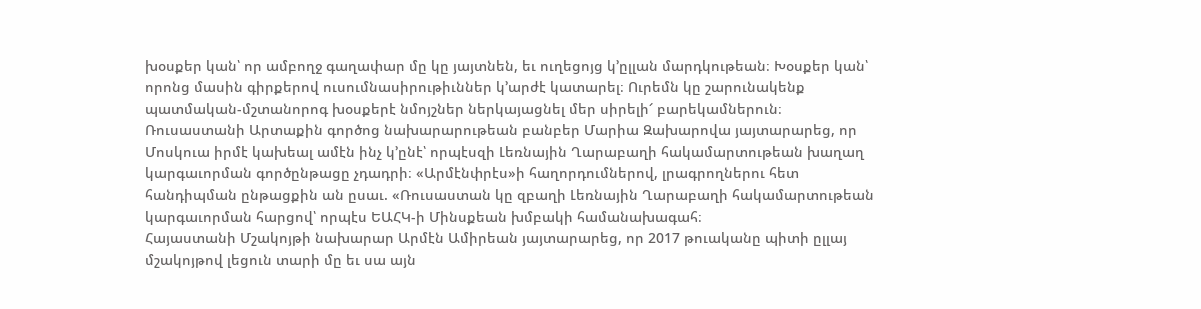խօսքեր կան՝ որ ամբողջ գաղափար մը կը յայտնեն, եւ ուղեցոյց կ՚ըլլան մարդկութեան։ Խօսքեր կան՝ որոնց մասին գիրքերով ուսումնասիրութիւններ կ՚արժէ կատարել։ Ուրեմն կը շարունակենք պատմական-մշտանորոգ խօսքերէ նմոյշներ ներկայացնել մեր սիրելի՜ բարեկամներուն։
Ռուսաստանի Արտաքին գործոց նախարարութեան բանբեր Մարիա Զախարովա յայտարարեց, որ Մոսկուա իրմէ կախեալ ամէն ինչ կ՚ընէ՝ որպէսզի Լեռնային Ղարաբաղի հակամարտութեան խաղաղ կարգաւորման գործընթացը չդադրի։ «Արմէնփրէս»ի հաղորդումներով, լրագրողներու հետ հանդիպման ընթացքին ան ըսաւ. «Ռուսաստան կը զբաղի Լեռնային Ղարաբաղի հակամարտութեան կարգաւորման հարցով՝ որպէս ԵԱՀԿ-ի Մինսքեան խմբակի համանախագահ։
Հայաստանի Մշակոյթի նախարար Արմէն Ամիրեան յայտարարեց, որ 2017 թուականը պիտի ըլլայ մշակոյթով լեցուն տարի մը եւ սա այն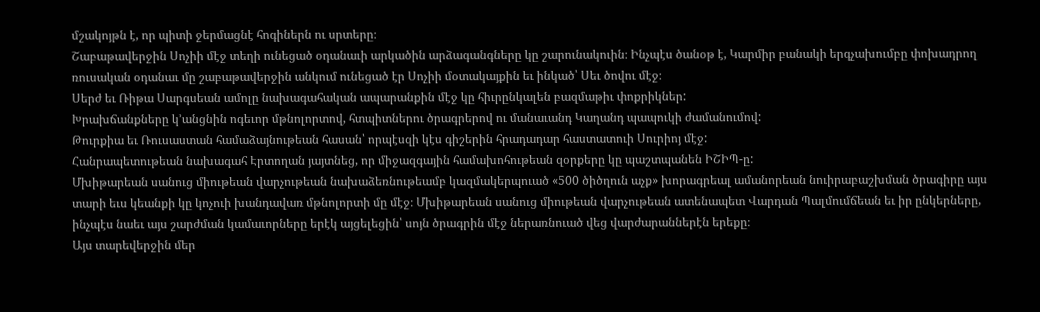մշակոյթն է, որ պիտի ջերմացնէ հոգիներն ու սրտերը։
Շաբաթավերջին Սոչիի մէջ տեղի ունեցած օդանաւի արկածին արձագանգները կը շարունակուին։ Ինչպէս ծանօթ է, Կարմիր բանակի երգչախումբը փոխադրող ռուսական օդանաւ մը շաբաթավերջին անկում ունեցած էր Սոչիի մօտակայքին եւ ինկած՝ Սեւ ծովու մէջ։
Սերժ եւ Ռիթա Սարգսեան ամոլը նախագահական ապարանքին մէջ կը հիւրընկալեն բազմաթիւ փոքրիկներ:
Խրախճանքները կ՚անցնին ոգեւոր մթնոլորտով, հտպիտներու ծրագրերով ու մանաւանդ Կաղանդ պապուկի ժամանումով:
Թուրքիա եւ Ռուսաստան համաձայնութեան հասան՝ որպէսզի կէս գիշերին հրադադար հաստատուի Սուրիոյ մէջ:
Հանրապետութեան նախագահ Էրտողան յայտնեց, որ միջազգային համախոհութեան զօրքերը կը պաշտպանեն ԻՇԻՊ-ը:
Մխիթարեան սանուց միութեան վարչութեան նախաձեռնութեամբ կազմակերպուած «500 ծիծղուն աչք» խորագրեալ ամանորեան նուիրաբաշխման ծրագիրը այս տարի եւս կեանքի կը կոչուի խանդավառ մթնոլորտի մը մէջ։ Մխիթարեան սանուց միութեան վարչութեան ատենապետ Վարդան Պալմումճեան եւ իր ընկերները, ինչպէս նաեւ այս շարժման կամաւորները երէկ այցելեցին՝ սոյն ծրագրին մէջ ներառնուած վեց վարժարաններէն երեքը։
Այս տարեվերջին մեր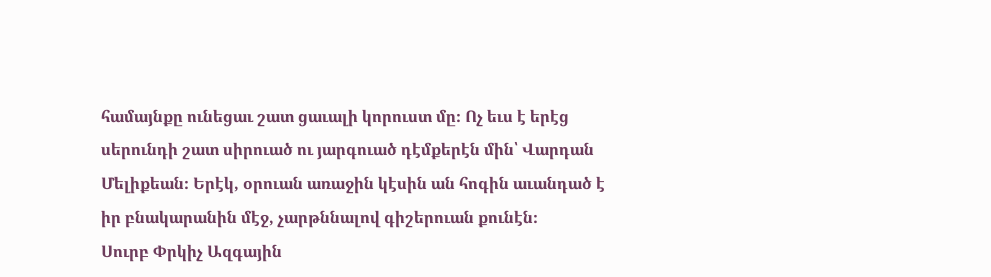համայնքը ունեցաւ շատ ցաւալի կորուստ մը։ Ոչ եւս է երէց սերունդի շատ սիրուած ու յարգուած դէմքերէն մին՝ Վարդան Մելիքեան։ Երէկ, օրուան առաջին կէսին ան հոգին աւանդած է իր բնակարանին մէջ, չարթննալով գիշերուան քունէն։
Սուրբ Փրկիչ Ազգային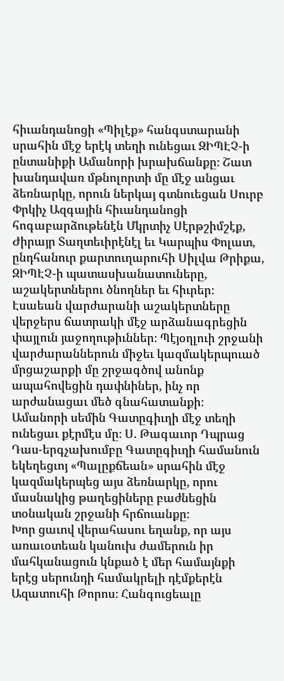հիւանդանոցի «Պիլէք» հանգստարանի սրահին մէջ երէկ տեղի ունեցաւ ԶԻՊԷՉ-ի ընտանիքի Ամանորի խրախճանքը։ Շատ խանդավառ մթնոլորտի մը մէջ անցաւ ձեռնարկը, որուն ներկայ գտնուեցան Սուրբ Փրկիչ Ազգային հիւանդանոցի հոգաբարձութենէն Մկրտիչ Սէրթշիմշէք, Ժիրայր Տաղտեւիրէնէլ եւ Կարպիս Փոլատ, ընդհանուր քարտուղարուհի Սիլվա Թրիքա, ԶԻՊԷՉ-ի պատասխանատուները, աշակերտներու ծնողներ եւ հիւրեր։
Էսաեան վարժարանի աշակերտները վերջերս ճատրակի մէջ արձանագրեցին փայլուն յաջողութիւններ։ Պէյօղլուի շրջանի վարժարաններուն միջեւ կազմակերպուած մրցաշարքի մը շրջագծով անոնք ապահովեցին դափնիներ, ինչ որ արժանացաւ մեծ գնահատանքի։
Ամանորի սեմին Գատըգիւղի մէջ տեղի ունեցաւ քէրմէս մը։ Ս. Թագաւոր Դպրաց Դաս-երգչախումբը Գատըգիւղի համանուն եկեղեցւոյ «Պալըքճեան» սրահին մէջ կազմակերպեց այս ձեռնարկը, որու մասնակից թաղեցիները բաժնեցին տօնական շրջանի հրճուանքը։
Խոր ցաւով վերահասու եղանք, որ այս առաւօտեան կանուխ ժամերուն իր մահկանացուն կնքած է մեր համայնքի երէց սերունդի համակրելի դէմքերէն Ազատուհի Թորոս։ Հանգուցեալը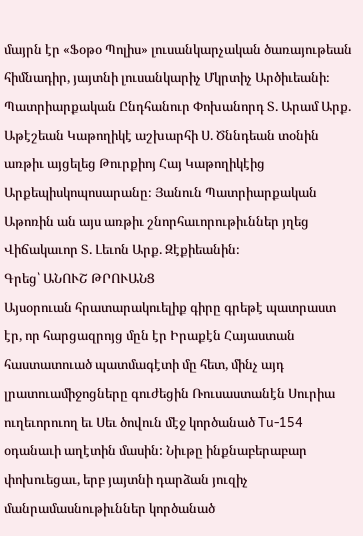մայրն էր «Ֆօթօ Պոլիս» լուսանկարչական ծառայութեան հիմնադիր, յայտնի լուսանկարիչ Մկրտիչ Արծիւեանի։
Պատրիարքական Ընդհանուր Փոխանորդ Տ. Արամ Արք. Աթէշեան Կաթողիկէ աշխարհի Ս. Ծննդեան տօնին առթիւ այցելեց Թուրքիոյ Հայ Կաթողիկէից Արքեպիսկոպոսարանը։ Յանուն Պատրիարքական Աթոռին ան այս առթիւ շնորհաւորութիւններ յղեց Վիճակաւոր Տ. Լեւոն Արք. Զէքիեանին։
Գրեց՝ ԱՆՈՒՇ ԹՐՈՒԱՆՑ
Այսօրուան հրատարակուելիք գիրը գրեթէ պատրաստ էր, որ հարցազրոյց մըն էր Իրաքէն Հայաստան հաստատուած պատմագէտի մը հետ, մինչ այդ լրատուամիջոցները գուժեցին Ռուսաստանէն Սուրիա ուղեւորուող եւ Սեւ ծովուն մէջ կործանած Tu-154 օդանաւի աղէտին մասին: Նիւթը ինքնաբերաբար փոխուեցաւ, երբ յայտնի դարձան յուզիչ մանրամասնութիւններ կործանած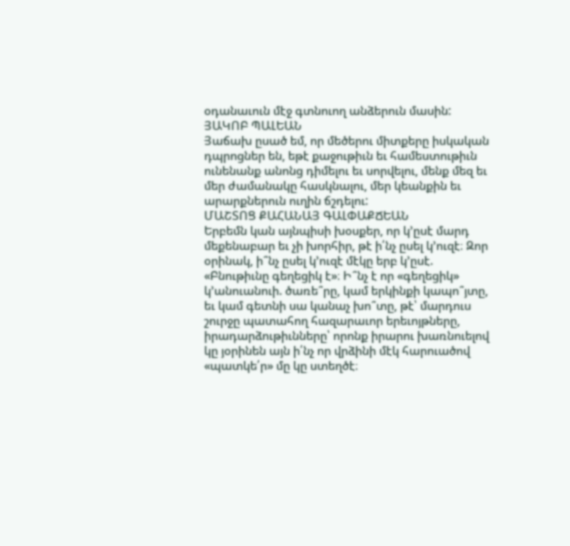օդանաւուն մէջ գտնուող անձերուն մասին:
ՅԱԿՈԲ ՊԱԼԵԱՆ
Յաճախ ըսած եմ, որ մեծերու միտքերը իսկական դպրոցներ են, եթէ քաջութիւն եւ համեստութիւն ունենանք անոնց դիմելու եւ սորվելու, մենք մեզ եւ մեր ժամանակը հասկնալու, մեր կեանքին եւ արարքներուն ուղին ճշդելու:
ՄԱՇՏՈՑ ՔԱՀԱՆԱՅ ԳԱԼՓԱՔՃԵԱՆ
Երբեմն կան այնպիսի խօսքեր, որ կ՚ըսէ մարդ մեքենաբար եւ չի խորհիր, թէ ի՛նչ ըսել կ՚ուզէ։ Զոր օրինակ, ի՞նչ ըսել կ՚ուզէ մէկը երբ կ՚ըսէ. «Բնութիւնը գեղեցիկ է»։ Ի՞նչ է որ «գեղեցիկ» կ՚անուանուի. ծառե՞րը, կամ երկինքի կապո՞յտը, եւ կամ գետնի սա կանաչ խո՞տը, թէ՝ մարդուս շուրջը պատահող հազարաւոր երեւոյթները, իրադարձութիւնները՝ որոնք իրարու խառնուելով կը յօրինեն այն ի՛նչ որ վրձինի մէկ հարուածով «պատկե՛ր» մը կը ստեղծէ։